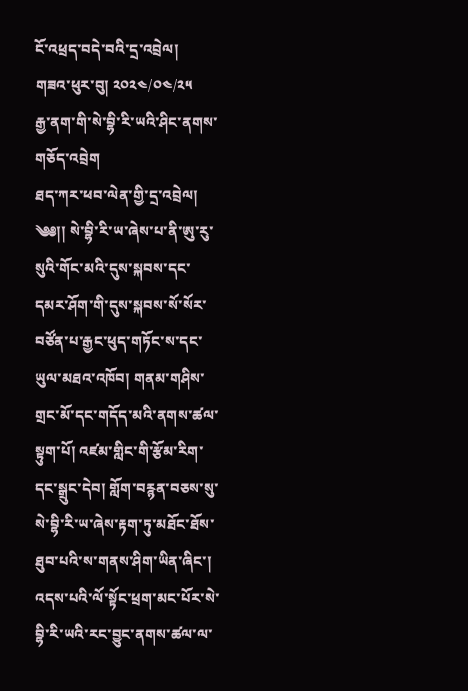ངོ་འཕྲད་བདེ་བའི་དྲ་འབྲེལ།
གཟའ་ཕུར་བུ། ༢༠༢༤/༠༤/༢༥
རྒྱ་ནག་གི་སེ་བྷི་རི་ཡའི་ཤིང་ནགས་གཅོད་འབྲེག
ཐད་ཀར་ཕབ་ལེན་གྱི་དྲ་འབྲེལ།
༄༅།། སེ་བྷི་རི་ཡ་ཞེས་པ་ནི་ཨུ་རུ་སུའི་གོང་མའི་དུས་སྐབས་དང་དམར་ཤོག་གི་དུས་སྐབས་སོ་སོར་བཙོན་པ་རྒྱང་ཕུད་གཏོང་ས་དང་ཡུལ་མཐའ་འཁོབ། གནམ་གཤིས་གྲང་མོ་དང་གདོད་མའི་ནགས་ཚལ་སྟུག་པོ། འཛམ་གླིང་གི་རྩོམ་རིག་དང་སྒྲུང་དེབ། གློག་བརྙན་བཅས་སུ་སེ་བྷི་རི་ཡ་ཞེས་རྟག་ཏུ་མཐོང་ཐོས་ཐུབ་པའི་ས་གནས་ཤིག་ཡིན་ཞིང་། འདས་པའི་ལོ་སྟོང་ཕྲག་མང་པོར་སེ་བྷི་རི་ཡའི་རང་བྱུང་ནགས་ཚལ་ལ་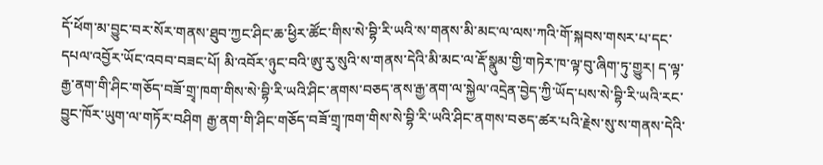དོ་ཕོག་མ་བྱུང་བར་སོར་གནས་ཐུབ་ཀྱང་ཤིང་ཆ་ཕྱིར་ཚོང་གིས་སེ་བྷི་རི་ཡའི་ས་གནས་མི་མང་ལ་ལས་ཀའི་གོ་སྐབས་གསར་པ་དང་དཔལ་འབྱོར་ཡོང་འབབ་བཟང་པོ། མི་འབོར་ཉུང་བའི་ཨུ་རུ་སུའི་ས་གནས་དེའི་མི་མང་ལ་རྡོ་སྣུམ་གྱི་གཏེར་ཁ་ལྟ་བུ་ཞིག་ཏུ་གྱུར། ད་ལྟ་རྒྱ་ནག་གི་ཤིང་གཅོད་བཟོ་གྲྭ་ཁག་གིས་སེ་བྷི་རི་ཡའི་ཤིང་ནགས་བཅད་ནས་རྒྱ་ནག་ལ་སྐྱེལ་འདྲེན་བྱེད་ཀྱི་ཡོད་པས་སེ་བྷི་རི་ཡའི་རང་བྱུང་ཁོར་ཡུག་ལ་གཏོར་བཤིག རྒྱ་ནག་གི་ཤིང་གཅོད་བཟོ་གྲྭ་ཁག་གིས་སེ་བྷི་རི་ཡའི་ཤིང་ནགས་བཅད་ཚར་པའི་རྗེས་སུ་ས་གནས་དེའི་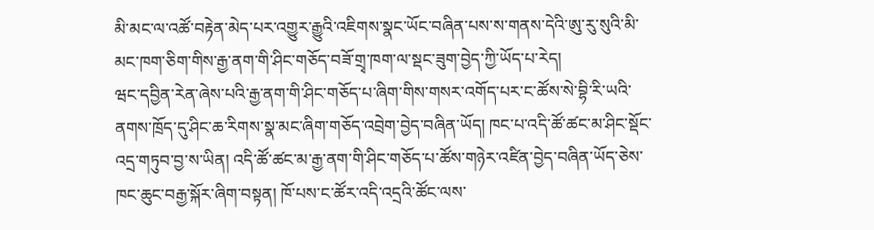མི་མང་ལ་འཚོ་བརྟེན་མེད་པར་འགྱུར་རྒྱུའི་འཇིགས་སྣང་ཡོང་བཞིན་པས་ས་གནས་དེའི་ཨུ་རུ་སུའི་མི་མང་ཁག་ཅིག་གིས་རྒྱ་ནག་གི་ཤིང་གཅོད་བཟོ་གྲྭ་ཁག་ལ་སྡང་ཟུག་བྱེད་ཀྱི་ཡོད་པ་རེད།
ཝང་དབྱིན་རེན་ཞེས་པའི་རྒྱ་ནག་གི་ཤིང་གཅོད་པ་ཞིག་གིས་གསར་འགོད་པར་ང་ཚོས་སེ་བྷི་རི་ཡའི་ནགས་ཁྲོད་དུ་ཤིང་ཆ་རིགས་སྣ་མང་ཞིག་གཅོད་འབྲེག་བྱེད་བཞིན་ཡོད། ཁང་པ་འདི་ཚོ་ཚང་མ་ཤིང་སྡོང་འདྲ་གཏུབ་བྱ་ས་ཡིན། འདི་ཚོ་ཚང་མ་རྒྱ་ནག་གི་ཤིང་གཅོད་པ་ཚོས་གཉེར་འཛིན་བྱེད་བཞིན་ཡོད་ཅེས་ཁང་ཆུང་བརྒྱ་སྐོར་ཞིག་བསྟན། ཁོ་པས་ང་ཚོར་འདི་འདྲའི་ཚོང་ལས་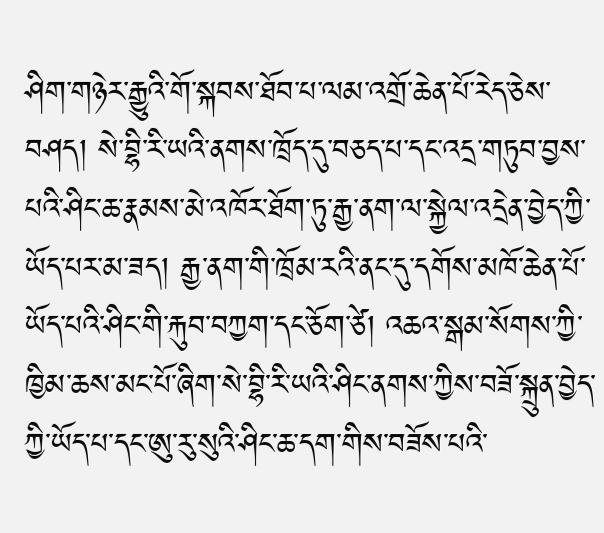ཤིག་གཉེར་རྒྱུའི་གོ་སྐབས་ཐོབ་པ་ལམ་འགྲོ་ཆེན་པོ་རེད་ཅེས་བཤད། སེ་བྷི་རི་ཡའི་ནགས་ཁྲོད་དུ་བཅད་པ་དང་འདྲ་གཏུབ་བྱས་པའི་ཤིང་ཆ་རྣམས་མེ་འཁོར་ཐོག་ཏུ་རྒྱ་ནག་ལ་སྐྱེལ་འདྲེན་བྱེད་ཀྱི་ཡོད་པར་མ་ཟད། རྒྱ་ནག་གི་ཁྲོམ་རའི་ནང་དུ་དགོས་མཁོ་ཆེན་པོ་ཡོད་པའི་ཤིང་གི་རྐུབ་བཀྱག་དང་ཅོག་ཙེ། འཆའ་སྒམ་སོགས་ཀྱི་ཁྱིམ་ཆས་མང་པོ་ཞིག་སེ་བྷི་རི་ཡའི་ཤིང་ནགས་ཀྱིས་བཟོ་སྐྲུན་བྱེད་ཀྱི་ཡོད་པ་དང་ཨུ་རུ་སུའི་ཤིང་ཆ་དག་གིས་བཟོས་པའི་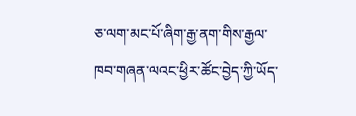ཅ་ལག་མང་པོ་ཞིག་རྒྱ་ནག་གིས་རྒྱལ་ཁབ་གཞན་ལའང་ཕྱིར་ཚོང་བྱེད་ཀྱི་ཡོད་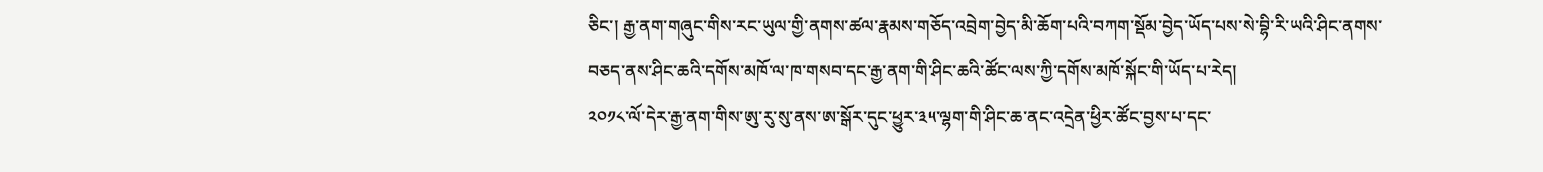ཅིང་། རྒྱ་ནག་གཞུང་གིས་རང་ཡུལ་གྱི་ནགས་ཚལ་རྣམས་གཅོད་འབྲེག་བྱེད་མི་ཆོག་པའི་བཀག་སྡོམ་བྱེད་ཡོད་པས་སེ་བྷི་རི་ཡའི་ཤིང་ནགས་བཅད་ནས་ཤིང་ཆའི་དགོས་མཁོ་ལ་ཁ་གསབ་དང་རྒྱ་ནག་གི་ཤིང་ཆའི་ཚོང་ལས་ཀྱི་དགོས་མཁོ་སྐོང་གི་ཡོད་པ་རེད།
༢༠༡༨་ལོ་དེར་རྒྱ་ནག་གིས་ཨུ་རུ་སུ་ནས་ཨ་སྒོར་དུང་ཕྱུར་༣༥་ལྷག་གི་ཤིང་ཆ་ནང་འདྲེན་ཕྱིར་ཚོང་བྱས་པ་དང་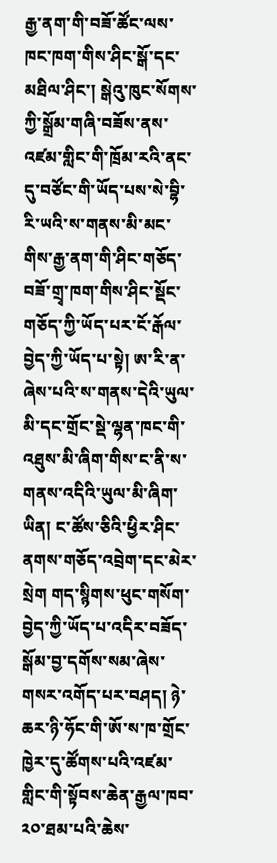རྒྱ་ནག་གི་བཟོ་ཚོང་ལས་ཁང་ཁག་གིས་ཤིང་སྒོ་དང་མཐིལ་ཤིང་། སྒེའུ་ཁུང་སོགས་ཀྱི་སྒྲོམ་གཞི་བཟོས་ནས་འཛམ་གླིང་གི་ཁྲོམ་རའི་ནང་དུ་བཙོང་གི་ཡོད་པས་སེ་བྷི་རི་ཡའི་ས་གནས་མི་མང་གིས་རྒྱ་ནག་གི་ཤིང་གཅོད་བཟོ་གྲྭ་ཁག་གིས་ཤིང་སྡོང་གཅོད་ཀྱི་ཡོད་པར་ངོ་རྒོལ་བྱེད་ཀྱི་ཡོད་པ་སྟེ། ཨ་རི་ན་ཞེས་པའི་ས་གནས་དེའི་ཡུལ་མི་དང་གྲོང་སྡེ་ལྷན་ཁང་གི་འཐུས་མི་ཞིག་གིས་ང་ནི་ས་གནས་འདིའི་ཡུལ་མི་ཞིག་ཡིན། ང་ཚོས་ཅིའི་ཕྱིར་ཤིང་ནགས་གཅོད་འབྲེག་དང་མེར་སྲེག གད་སྙིགས་ཕུང་གསོག་བྱེད་ཀྱི་ཡོད་པ་འདིར་བཟོད་སྒོམ་བྱ་དགོས་སམ་ཞེས་གསར་འགོད་པར་བཤད། ཉེ་ཆར་ཉི་ཧོང་གི་ཨོ་ས་ཁ་གྲོང་ཁྱེར་དུ་ཚོགས་པའི་འཛམ་གླིང་གི་སྟོབས་ཆེན་རྒྱལ་ཁབ་༢༠་ཐམ་པའི་ཆེས་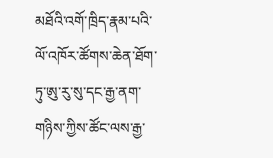མཐོའི་འགོ་ཁྲིད་རྣམ་པའི་ལོ་འཁོར་ཚོགས་ཆེན་ཐོག་ཏུ་ཨུ་རུ་སུ་དང་རྒྱ་ནག་གཉིས་ཀྱིས་ཚོང་ལས་རྒྱ་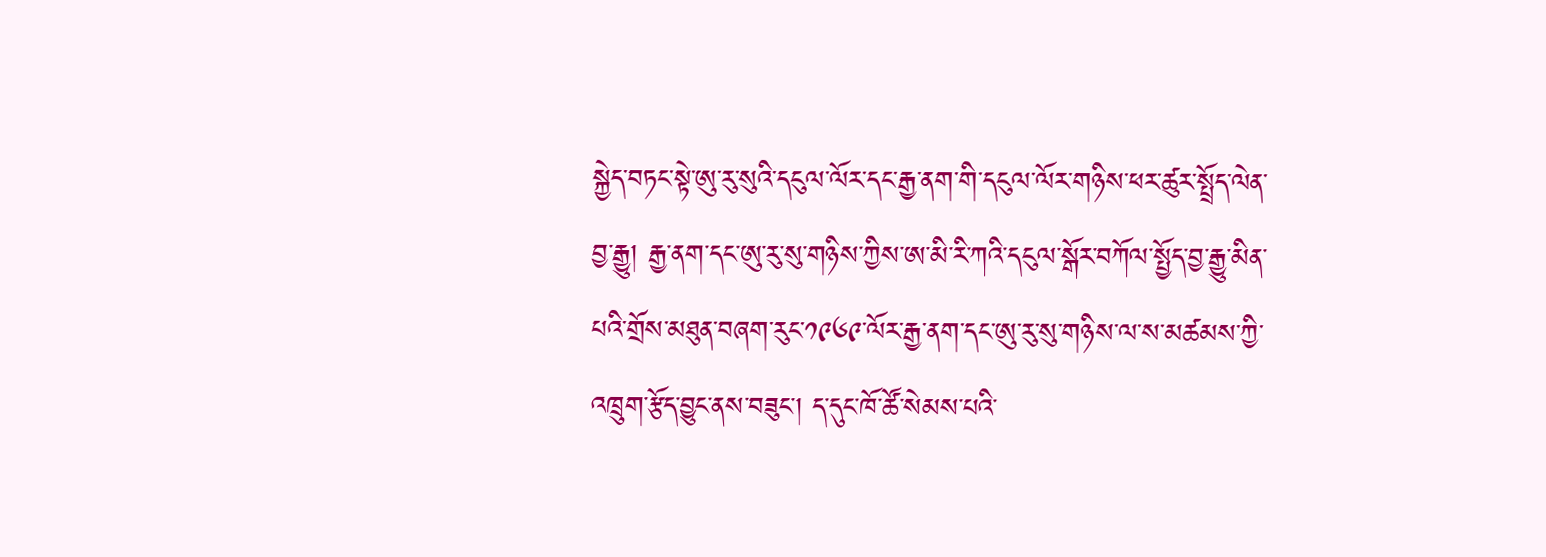སྐྱེད་བཏང་སྟེ་ཨུ་རུ་སུའི་དངུལ་ལོར་དང་རྒྱ་ནག་གི་དངུལ་ལོར་གཉིས་ཕར་ཚུར་སྤྲོད་ལེན་བྱ་རྒྱུ། རྒྱ་ནག་དང་ཨུ་རུ་སུ་གཉིས་ཀྱིས་ཨ་མི་རི་ཀའི་དངུལ་སྒོར་བཀོལ་སྤྱོད་བྱ་རྒྱུ་མིན་པའི་གྲོས་མཐུན་བཞག་རུང་༡༩༦༩་ལོར་རྒྱ་ནག་དང་ཨུ་རུ་སུ་གཉིས་ལ་ས་མཚམས་ཀྱི་འཁྲུག་རྩོད་བྱུང་ནས་བཟུང་། ད་དུང་ཁོ་ཚོ་སེམས་པའི་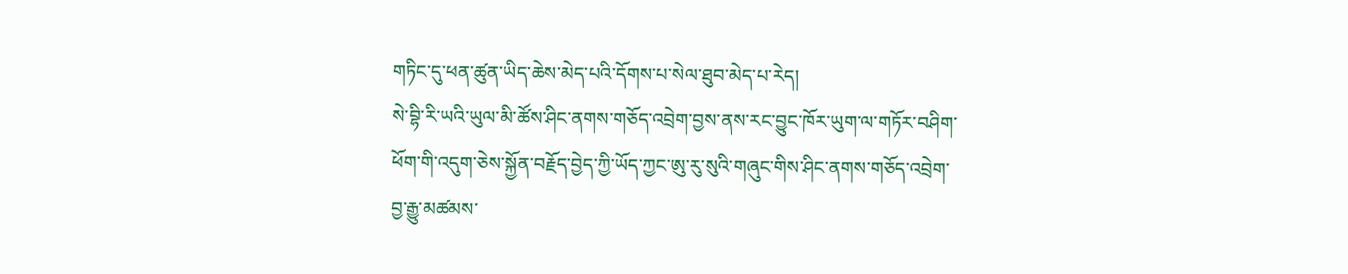གཏིང་དུ་ཕན་ཚུན་ཡིད་ཆེས་མེད་པའི་དོགས་པ་སེལ་ཐུབ་མེད་པ་རེད།
སེ་བྷི་རི་ཡའི་ཡུལ་མི་ཚོས་ཤིང་ནགས་གཅོད་འབྲེག་བྱས་ནས་རང་བྱུང་ཁོར་ཡུག་ལ་གཏོར་བཤིག་ཕོག་གི་འདུག་ཅེས་སྐྱོན་བརྗོད་བྱེད་ཀྱི་ཡོད་ཀྱང་ཨུ་རུ་སུའི་གཞུང་གིས་ཤིང་ནགས་གཅོད་འབྲེག་བྱ་རྒྱུ་མཚམས་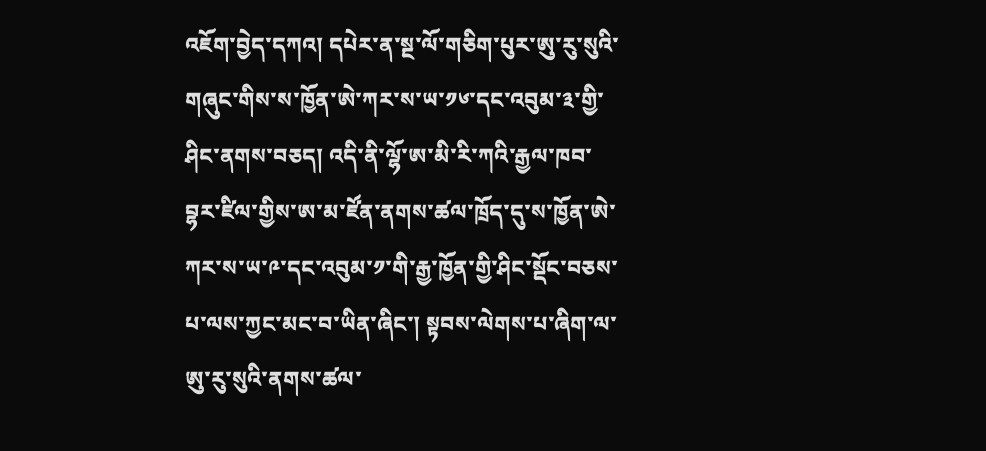འཇོག་བྱེད་དཀའ། དཔེར་ན་སྔ་ལོ་གཅིག་པུར་ཨུ་རུ་སུའི་གཞུང་གིས་ས་ཁྱོན་ཨེ་ཀར་ས་ཡ་༡༦་དང་འབུམ་༣་གྱི་ཤིང་ནགས་བཅད། འདི་ནི་ལྷོ་ཨ་མི་རི་ཀའི་རྒྱལ་ཁབ་བྷར་ཛིལ་གྱིས་ཨ་མ་ཛོན་ནགས་ཚལ་ཁྲོད་དུ་ས་ཁྱོན་ཨེ་ཀར་ས་ཡ་༩་དང་འབུམ་༡་གི་རྒྱ་ཁྱོན་གྱི་ཤིང་སྡོང་བཅས་པ་ལས་ཀྱང་མང་བ་ཡིན་ཞིང་། སྟབས་ལེགས་པ་ཞིག་ལ་ཨུ་རུ་སུའི་ནགས་ཚལ་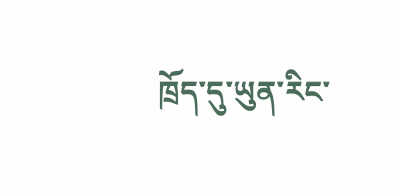ཁྲོད་དུ་ཡུན་རིང་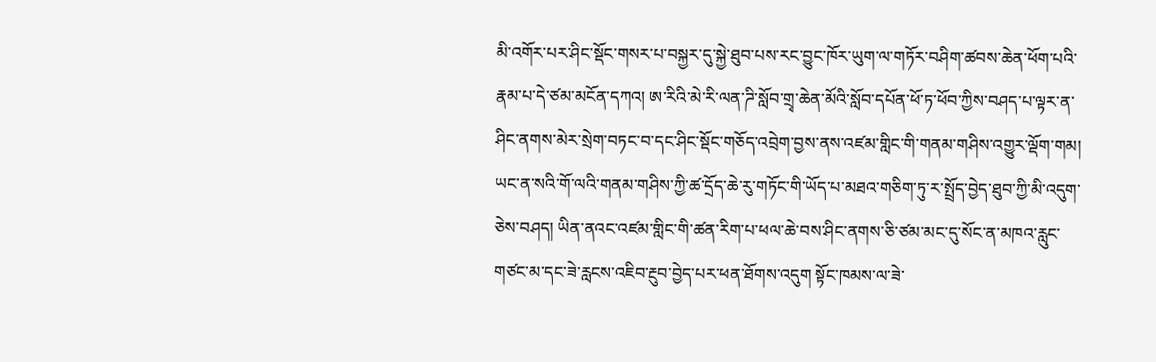མི་འགོར་པར་ཤིང་སྡོང་གསར་པ་བསྐྱར་དུ་སྐྱེ་ཐུབ་པས་རང་བྱུང་ཁོར་ཡུག་ལ་གཏོར་བཤིག་ཚབས་ཆེན་ཕོག་པའི་རྣམ་པ་དེ་ཙམ་མངོན་དཀའ། ཨ་རིའི་མེ་རི་ལན་ཌི་སློབ་གྲྭ་ཆེན་མོའི་སློབ་དཔོན་ཕོ་ཏ་ཕོབ་ཀྱིས་བཤད་པ་ལྟར་ན་ཤིང་ནགས་མེར་སྲེག་བཏང་བ་དང་ཤིང་སྡོང་གཅོད་འབྲེག་བྱས་ནས་འཛམ་གླིང་གི་གནམ་གཤིས་འགྱུར་ལྡོག་གམ། ཡང་ན་སའི་གོ་ལའི་གནམ་གཤིས་ཀྱི་ཚ་དྲོད་ཆེ་རུ་གཏོང་གི་ཡོད་པ་མཐའ་གཅིག་ཏུ་ར་སྤྲོད་བྱེད་ཐུབ་ཀྱི་མི་འདུག་ཅེས་བཤད། ཡིན་ནའང་འཛམ་གླིང་གི་ཚན་རིག་པ་ཕལ་ཆེ་བས་ཤིང་ནགས་ཅི་ཙམ་མང་དུ་སོང་ན་མཁའ་རླུང་གཙང་མ་དང་ཟེ་རླངས་འཇིབ་རྔུབ་བྱེད་པར་ཕན་ཐོགས་འདུག སྟོང་ཁམས་ལ་ཟེ་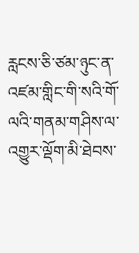རླངས་ཅི་ཙམ་ཉུང་ན་འཛམ་གླིང་གི་སའི་གོ་ལའི་གནམ་གཤིས་ལ་འགྱུར་ལྡོག་མི་ཐེབས་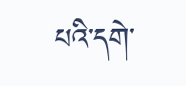པའི་དགེ་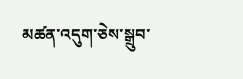མཚན་འདུག་ཅེས་སྒྲུབ་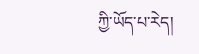ཀྱི་ཡོད་པ་རེད།